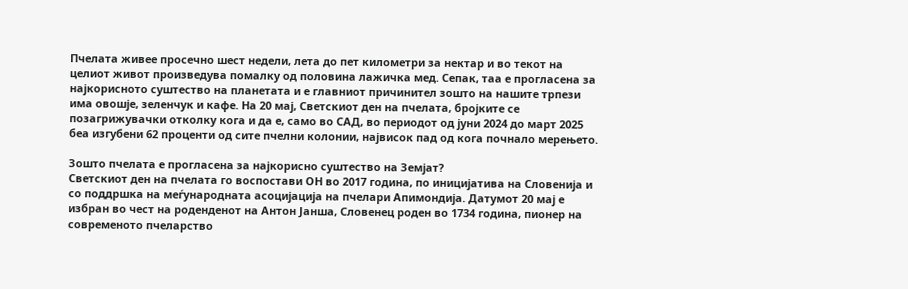Пчелата живее просечно шест недели, лета до пет километри за нектар и во текот на целиот живот произведува помалку од половина лажичка мед. Сепак, таа е прогласена за најкорисното суштество на планетата и е главниот причинител зошто на нашите трпези има овошје, зеленчук и кафе. На 20 мај, Светскиот ден на пчелата, бројките се позагрижувачки отколку кога и да е, само во САД, во периодот од јуни 2024 до март 2025 беа изгубени 62 проценти од сите пчелни колонии, највисок пад од кога почнало мерењето.

Зошто пчелата е прогласена за најкорисно суштество на Земјат?
Светскиот ден на пчелата го воспостави ОН во 2017 година, по иницијатива на Словенија и со поддршка на меѓународната асоцијација на пчелари Апимондија. Датумот 20 мај е избран во чест на роденденот на Антон Јанша, Словенец роден во 1734 година, пионер на современото пчеларство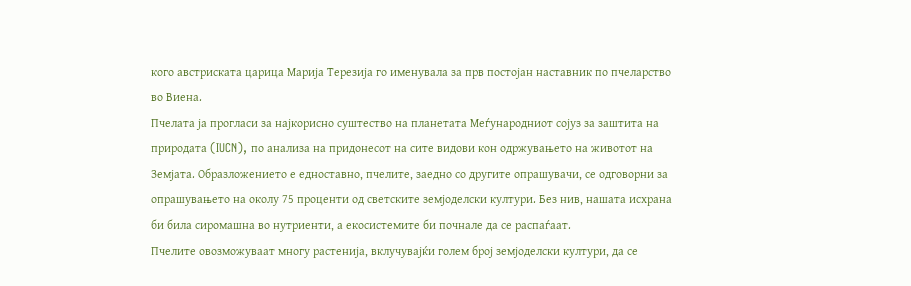кого австриската царица Марија Терезија го именувала за прв постојан наставник по пчеларство во Виена.
Пчелата ја прогласи за најкорисно суштество на планетата Меѓународниот сојуз за заштита на природата (IUCN), по анализа на придонесот на сите видови кон одржувањето на животот на Земјата. Образложението е едноставно, пчелите, заедно со другите опрашувачи, се одговорни за опрашувањето на околу 75 проценти од светските земјоделски култури. Без нив, нашата исхрана би била сиромашна во нутриенти, а екосистемите би почнале да се распаѓаат.
Пчелите овозможуваат многу растенија, вклучувајќи голем број земјоделски култури, да се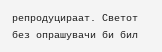репродуцираат. Светот без опрашувачи би бил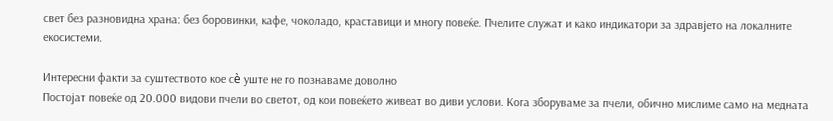свет без разновидна храна: без боровинки, кафе, чоколадо, краставици и многу повеќе. Пчелите служат и како индикатори за здравјето на локалните екосистеми.

Интересни факти за суштеството кое сè уште не го познаваме доволно
Постојат повеќе од 20.000 видови пчели во светот, од кои повеќето живеат во диви услови. Кога зборуваме за пчели, обично мислиме само на медната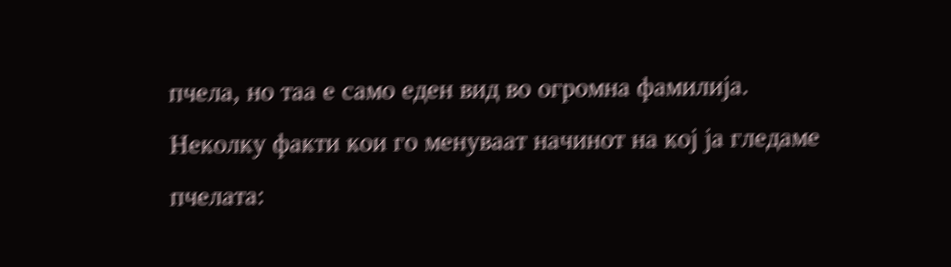пчела, но таа е само еден вид во огромна фамилија.
Неколку факти кои го менуваат начинот на кој ја гледаме пчелата: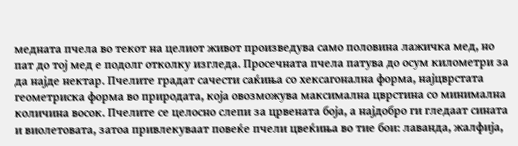медната пчела во текот на целиот живот произведува само половина лажичка мед, но пат до тој мед е подолг отколку изгледа. Просечната пчела патува до осум километри за да најде нектар. Пчелите градат сачести саќиња со хексагонална форма, најцврстата геометриска форма во природата, која овозможува максимална цврстина со минимална количина восок. Пчелите се целосно слепи за црвената боја, а најдобро ги гледаат сината и виолетовата, затоа привлекуваат повеќе пчели цвеќиња во тие бои: лаванда, жалфија,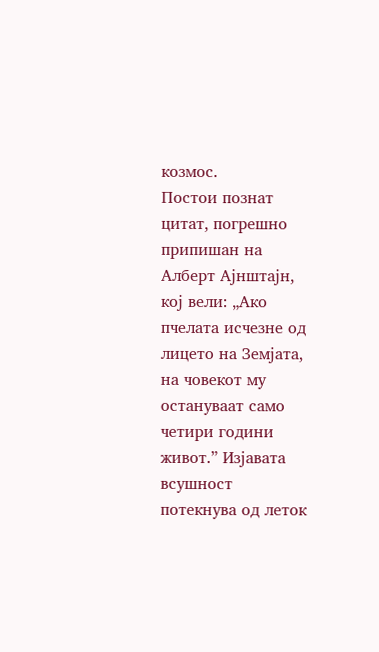козмос.
Постои познат цитат, погрешно припишан на Алберт Ајнштајн, кој вели: „Ако пчелата исчезне од лицето на Земјата, на човекот му остануваат само четири години живот.” Изјавата всушност потекнува од леток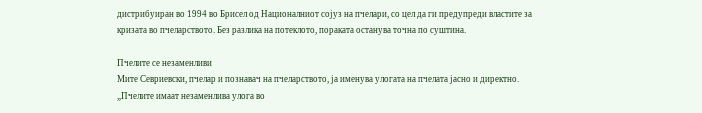дистрибуиран во 1994 во Брисел од Националниот сојуз на пчелари, со цел да ги предупреди властите за кризата во пчеларството. Без разлика на потеклото, пораката останува точна по суштина.

Пчелите се незаменливи
Митe Севриевски, пчелар и познавач на пчеларството, ја именува улогата на пчелата јасно и директно.
„Пчелите имаат незаменлива улога во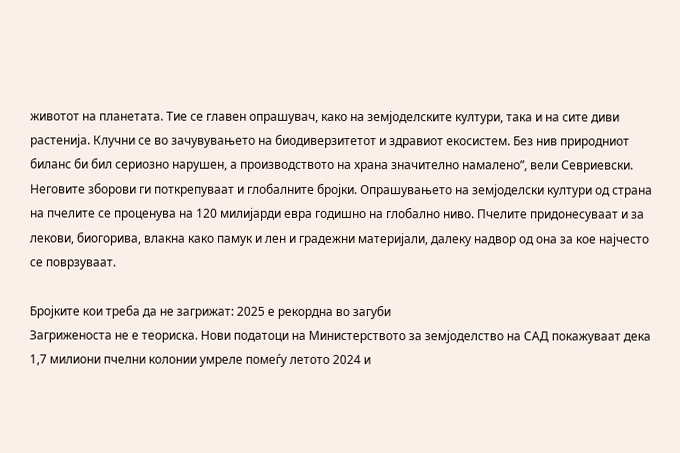животот на планетата. Тие се главен опрашувач, како на земјоделските култури, така и на сите диви растенија. Клучни се во зачувувањето на биодиверзитетот и здравиот екосистем. Без нив природниот биланс би бил сериозно нарушен, а производството на храна значително намалено”, вели Севриевски.
Неговите зборови ги поткрепуваат и глобалните бројки. Опрашувањето на земјоделски култури од страна на пчелите се проценува на 120 милијарди евра годишно на глобално ниво. Пчелите придонесуваат и за лекови, биогорива, влакна како памук и лен и градежни материјали, далеку надвор од она за кое најчесто се поврзуваат.

Бројките кои треба да не загрижат: 2025 е рекордна во загуби
Загриженоста не е теориска. Нови податоци на Министерството за земјоделство на САД покажуваат дека 1,7 милиони пчелни колонии умреле помеѓу летото 2024 и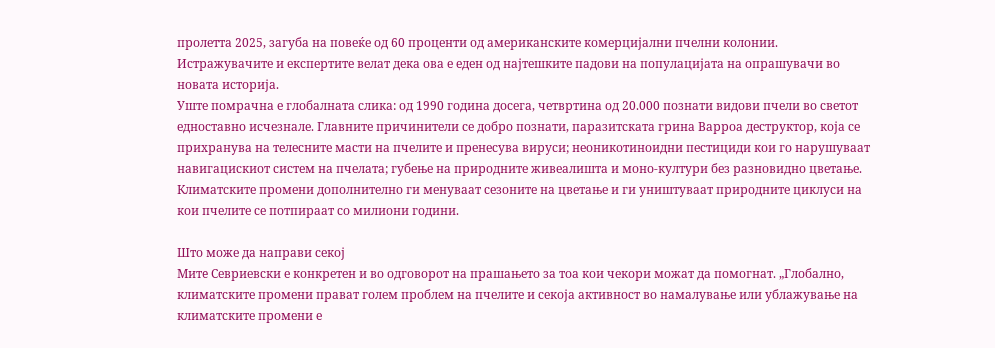пролетта 2025, загуба на повеќе од 60 проценти од американските комерцијални пчелни колонии. Истражувачите и експертите велат дека ова е еден од најтешките падови на популацијата на опрашувачи во новата историја.
Уште помрачна е глобалната слика: од 1990 година досега, четвртина од 20.000 познати видови пчели во светот едноставно исчезнале. Главните причинители се добро познати, паразитската грина Варроа деструктор, која се прихранува на телесните масти на пчелите и пренесува вируси; неоникотиноидни пестициди кои го нарушуваат навигацискиот систем на пчелата; губење на природните живеалишта и моно-култури без разновидно цветање. Климатските промени дополнително ги менуваат сезоните на цветање и ги уништуваат природните циклуси на кои пчелите се потпираат со милиони години.

Што може да направи секој
Митe Севриевски е конкретен и во одговорот на прашањето за тоа кои чекори можат да помогнат. „Глобално, климатските промени прават голем проблем на пчелите и секоја активност во намалување или ублажување на климатските промени е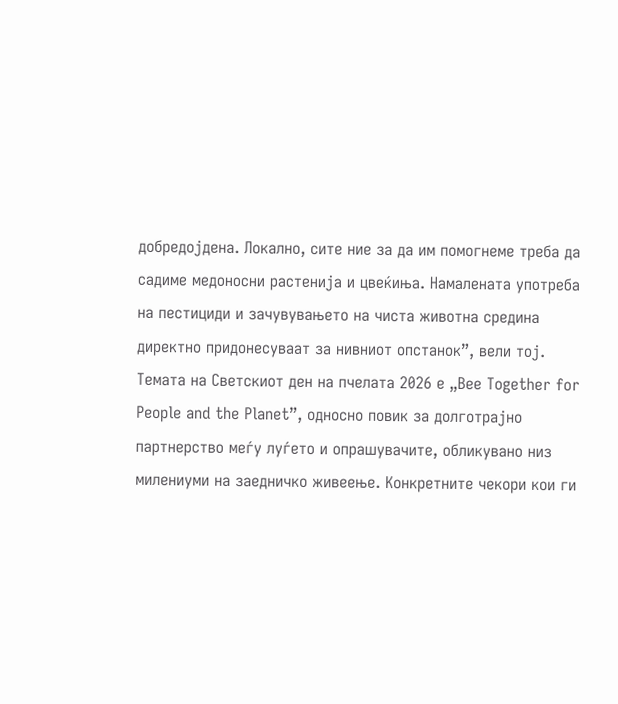добредојдена. Локално, сите ние за да им помогнеме треба да садиме медоносни растенија и цвеќиња. Намалената употреба на пестициди и зачувувањето на чиста животна средина директно придонесуваат за нивниот опстанок”, вели тој.
Темата на Светскиот ден на пчелата 2026 е „Bee Together for People and the Planet”, односно повик за долготрајно партнерство меѓу луѓето и опрашувачите, обликувано низ милениуми на заедничко живеење. Конкретните чекори кои ги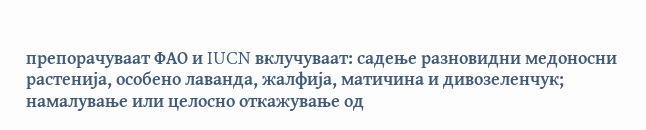препорачуваат ФАО и IUCN вклучуваат: садење разновидни медоносни растенија, особено лаванда, жалфија, матичина и дивозеленчук; намалување или целосно откажување од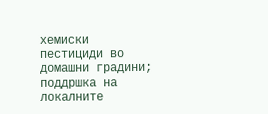хемиски пестициди во домашни градини; поддршка на локалните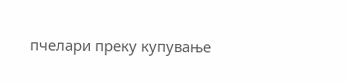пчелари преку купување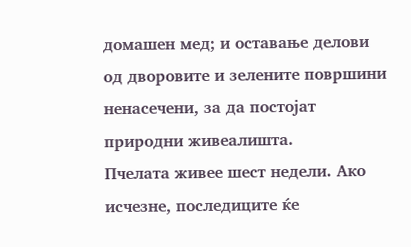домашен мед; и оставање делови од дворовите и зелените површини ненасечени, за да постојат природни живеалишта.
Пчелата живее шест недели. Ако исчезне, последиците ќе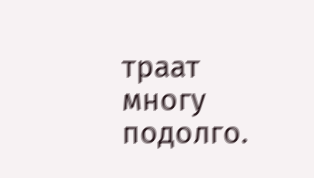траат многу подолго.